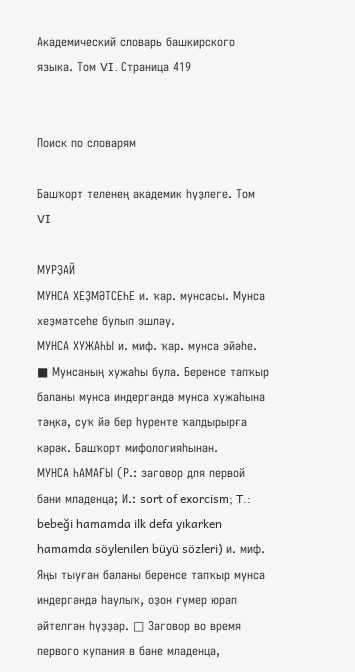Академический словарь башкирского языка. Том VI. Страница 419


Поиск по словарям

Башҡорт теленең академик һүҙлеге. Том VI

МУРҘАЙ
МУНСА ХЕҘМӘТСЕҺЕ и. ҡар. мунсасы. Мунса хеҙмәтсеһе булып эшләу.
МУНСА ХУЖАҺЫ и. миф. ҡар. мунса эйәһе. ■ Мунсаның хужаһы була. Беренсе тапҡыр баланы мунса индергәндә мунса хужаһына тәңкә, суҡ йә бер һуренте ҡалдырырға кәрәк. Башҡорт мифологияһынан.
МУНСА ҺАМАҒЫ (Р.: заговор для первой бани младенца; И.: sort of exorcism; T.: bebeği hamamda ilk defa yıkarken hamamda söylenilen büyü sözleri) и. миф.
Яңы тыуған баланы беренсе тапҡыр мунса индергәндә һаулыҡ, оҙон ғүмер юрап әйтелгән һүҙҙәр. □ Заговор во время первого купания в бане младенца,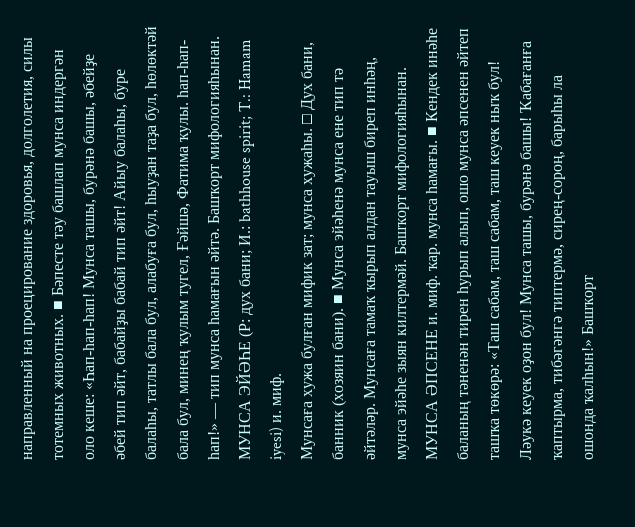направленный на проецирование здоровья, долголетия, силы тотемных животных. ■ Бәпесте тәу башлап мунса индергән оло кеше: «Һап-һап-һап! Мунса ташы, бурәнә башы, әбейҙе әбей тип әйт, бабайҙы бабай тип әйт! Айыу балаһы, буре балаһы, татлы бала бул, алабуға бул, һыуҙан таҙа бул, һөлөктәй бала бул, минең ҡулым тугел, Ғәйшә, Фатима ҡулы. һап-һап-һап!» — тип мунса һамағын әйтә. Башҡорт мифологияһынан.
МУНСА ЭЙӘҺЕ (Р: дух бани; И.: bathhouse spirit; T.: Hamam iyesi) и. миф.
Мунсаға хужа булған мифик зат; мунса хужаһы. □ Дух бани, банник (хозяин бани). ■ Мунса эйәһенә мунса ене тип тә әйтәләр. Мунсаға тамаҡ ҡырып алдан тауыш биреп инһәң, мунса эйәһе зыян килтермәй. Башҡорт мифологияһынан.
МУНСА ӘПСЕНЕ и. миф. ҡар. мунса һамағы. ■ Кендек инәһе баланың тәненән тирен һурып алып, ошо мунса әпсенен әйтеп ташҡа төкөрә: «Таш сабам, таш сабам, таш кеуек ныҡ бул! Ләукә кеуек оҙон бул! Мунса ташы, бурәнә башы! Ҡабағанға ҡаптырма, тибәгәнгә типтермә, сирең-сороң, барыһы ла ошонда ҡалһын!» Башҡорт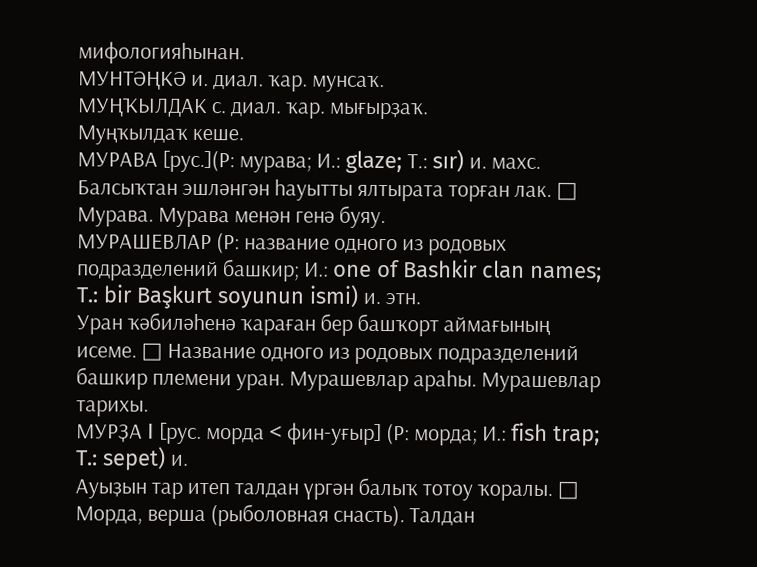мифологияһынан.
МУНТӘҢКӘ и. диал. ҡар. мунсаҡ.
МУҢҠЫЛДАК с. диал. ҡар. мығырҙаҡ.
Муңҡылдаҡ кеше.
МУРАВА [рус.](Р: мурава; И.: glaze; Т.: sır) и. махс.
Балсыҡтан эшләнгән һауытты ялтырата торған лак. □ Мурава. Мурава менән генә буяу.
МУРАШЕВЛАР (Р: название одного из родовых подразделений башкир; И.: one of Bashkir clan names; T.: bir Başkurt soyunun ismi) и. этн.
Уран ҡәбиләһенә ҡараған бер башҡорт аймағының исеме. □ Название одного из родовых подразделений башкир племени уран. Мурашевлар араһы. Мурашевлар тарихы.
МУРҘА I [рус. морда < фин-уғыр] (Р: морда; И.: fish trap; T.: sepet) и.
Ауыҙын тар итеп талдан үргән балыҡ тотоу ҡоралы. □ Морда, верша (рыболовная снасть). Талдан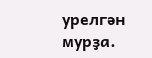урелгән мурҙа.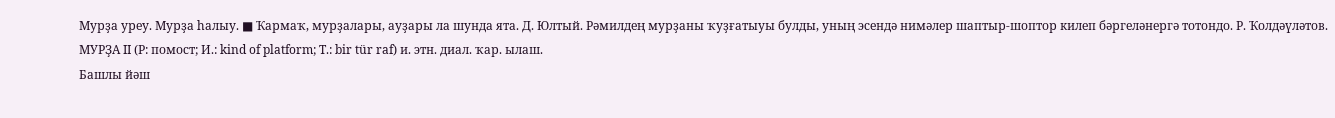Мурҙа уреу. Мурҙа һалыу. ■ Ҡармаҡ, мурҙалары, ауҙары ла шунда ята. Д. Юлтый. Рәмилдең мурҙаны ҡуҙғатыуы булды, уның эсендә нимәлер шаптыр-шоптор килеп бәргеләнергә тотондо. Р. Ҡолдәүләтов.
МУРҘА II (Р: помост; И.: kind of platform; T.: bir tür raf) и. этн. диал. ҡар. ылаш.
Башлы йәш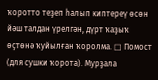ҡоротто теҙеп һалып киптереү өсөн йәш талдан үрелгән, дүрт ҡаҙыҡ өҫтөнә ҡуйылған ҡоролма. □ Помост (для сушки ҡорота). Мурҙала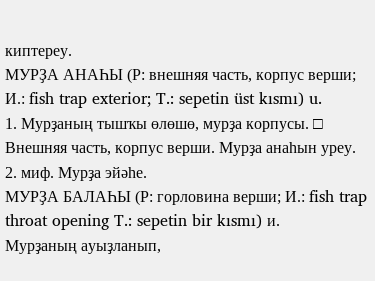киптереу.
МУРҘА АНАҺЫ (Р: внешняя часть, корпус верши; И.: fish trap exterior; T.: sepetin üst kısmı) u.
1. Мурҙаның тышҡы өлөшө, мурҙа корпусы. □ Внешняя часть, корпус верши. Мурҙа анаһын уреу.
2. миф. Мурҙа эйәһе.
МУРҘА БАЛАҺЫ (Р: горловина верши; И.: fish trap throat opening T.: sepetin bir kısmı) и.
Мурҙаның ауыҙланып,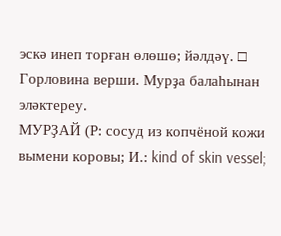эскә инеп торған өлөшө; йәлдәү. □ Горловина верши. Мурҙа балаһынан эләктереу.
МУРҘАЙ (Р: сосуд из копчёной кожи вымени коровы; И.: kind of skin vessel;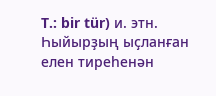T.: bir tür) и. этн.
Һыйырҙың ыҫланған елен тиреһенән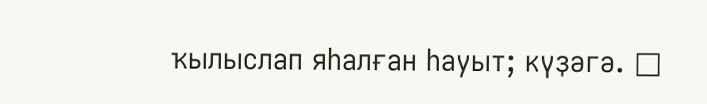ҡылыслап яһалған һауыт; күҙәгә. □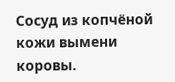Сосуд из копчёной кожи вымени коровы.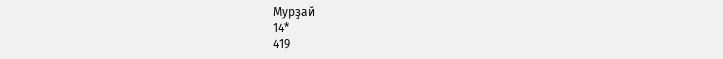Мурҙай
14*
419